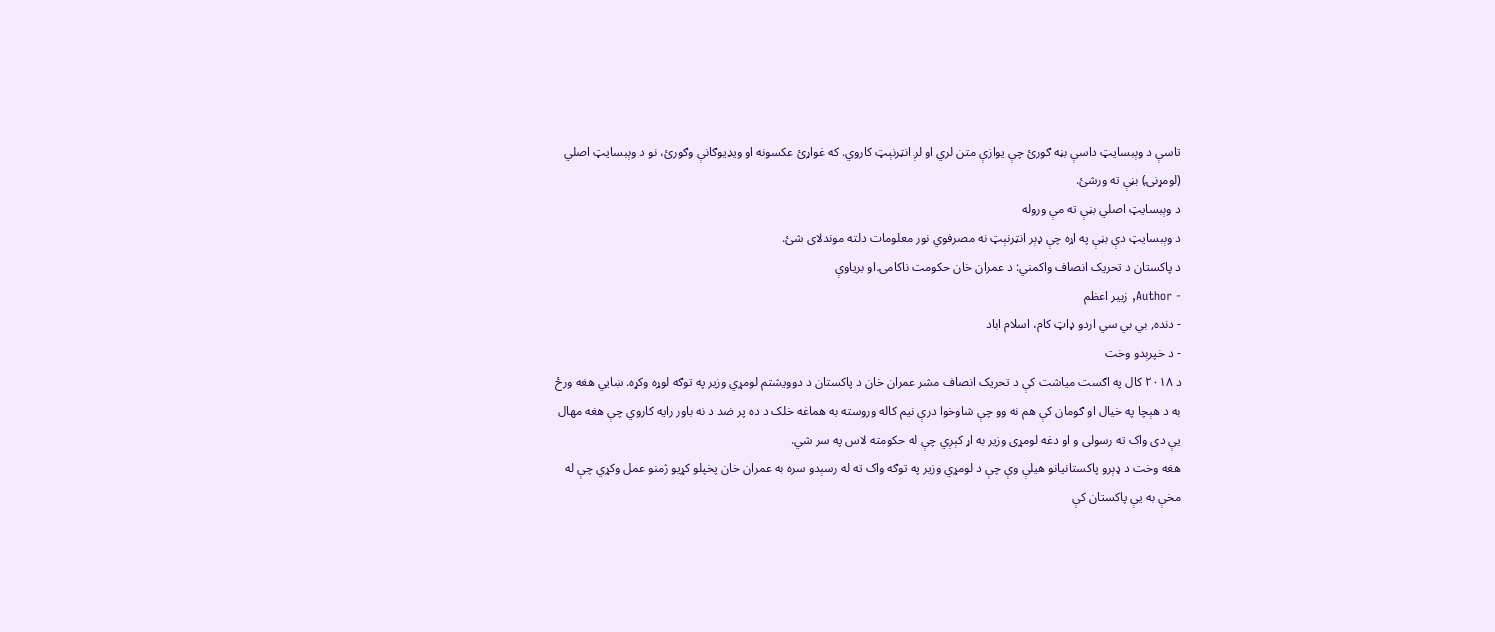تاسې د وېبسایټ داسې بڼه ګورئ چې یوازې متن لري او لږ انټرنېټ کاروي. که غواړئ عکسونه او ویډیوګانې وګورئ، نو د وېبسایټ اصلي (لومړنۍ) بڼې ته ورشئ.
د وېبسایټ اصلي بڼې ته مې وروله
د وېبسایټ دې بڼې په اړه چې ډېر انټرنېټ نه مصرفوي نور معلومات دلته موندلای شئ.
د پاکستان د تحریک انصاف واکمني: د عمران خان حکومت ناکامۍ او بریاوې
- Author, زبیر اعظم
- دنده, بي بي سي اردو ډاټ کام، اسلام اباد
- د خپرېدو وخت
د ۲۰۱۸ کال په اګست میاشت کې د تحریک انصاف مشر عمران خان د پاکستان د دوویشتم لومړي وزیر په توګه لوړه وکړه. ښايي هغه ورځ به د هېچا په خیال او ګومان کې هم نه وو چې شاوخوا درې نیم کاله وروسته به هماغه خلک د ده پر ضد د نه باور رایه کاروي چې هغه مهال یې دی واک ته رسولی و او دغه لومړی وزیر به اړ کېږي چې له حکومته لاس په سر شي.
هغه وخت د ډېرو پاکستانیانو هیلې وې چې د لومړي وزیر په توګه واک ته له رسېدو سره به عمران خان پخپلو کړیو ژمنو عمل وکړي چې له مخې به یې پاکستان کې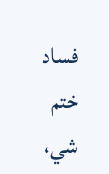فساد ختم شي،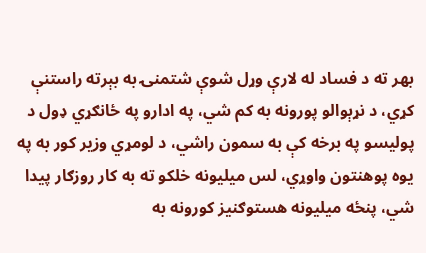بهر ته د فساد له لارې وړل شوې شتمنۍ به بېرته راستنې کړي، د نړېوالو پورونه به کم شي، په ادارو په ځانګړي ډول د پولیسو په برخه کې به سمون راشي، د لومړي وزیر کور به په یوه پوهنتون واوړي، لس میلیونه خلکو ته به کار روزګار پيدا شي، پنځه میلیونه هستوګنیز کورونه به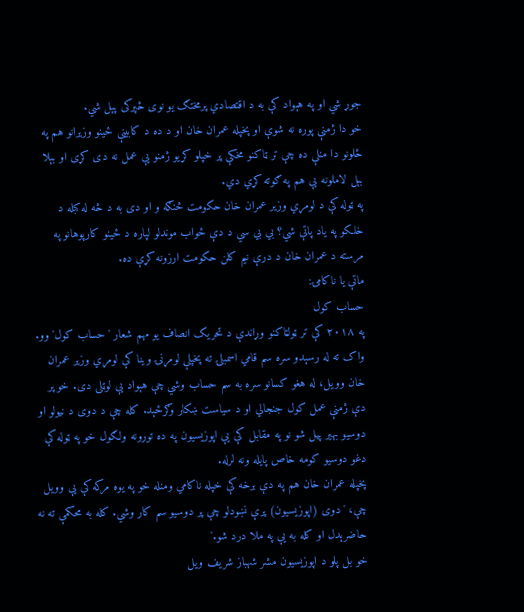جوړ شي او په هېواد کې به د اقتصادي پرمختګ یو نوی څپرکی پېل شي.
خو دا ژمنې پوره نه شوې او پخپله عمران خان او د ده د کابینې ځينو وزیرانو هم په ځلونو دا منلې ده چې تر ټاکنو مخکې پر خپلو کړیو ژمنو یې عمل نه دی کړی او بېلا بېل لاملونه یې هم په ګوته کړي دي.
په ټوله کې د لومړي وزیر عمران خان حکومت څنګه و او دی به د څه له کبله د خلکو په یاد پاتې شي؟ بي بي سي د دې ځواب موندلو لپاره د ځينو کارپوهانو په مرسته د عمران خان د درې نیم کلن حکومت ارزونه کړې ده.
ماتې یا ناکامۍ:
حساب کول
په ۲۰۱۸ کې تر ټولټاکنو وړاندې د تحریک انصاف یو مهم شعار 'حساب کول' وو. واک ته له رسېدو سره سم قامي اسمبلۍ ته پخپلې لومړنۍ وینا کې لومړي وزیر عمران خان وویل، له هغو کسانو سره به سم حساب وشي چې هېواد یې لوټلی دی. خو پر دې ژمنې عمل کول جنجالي او د سیاست ښکار وګرځېد. کله چې د دوی د نیولو او دوسیو بهیر پيل شو نو په مقابل کې یې اپوزیسیون په ده تورونه ولګول خو په ټوله کې دغو دوسیو کومه خاص پایله ونه لرله.
پخپله عمران خان هم په دې برخه کې خپله ناکامي ومنله خو په یوه مرکه کې یې وویل چې، 'دوی (اپوزیسیون) پرې نښودلو چې پر دوسیو سم کار وشي. کله به محکمې ته نه حاضرېدل او کله به یې په ملا درد شو.'
خو بل پلو د اپوزیسیون مشر شهباز شریف ویل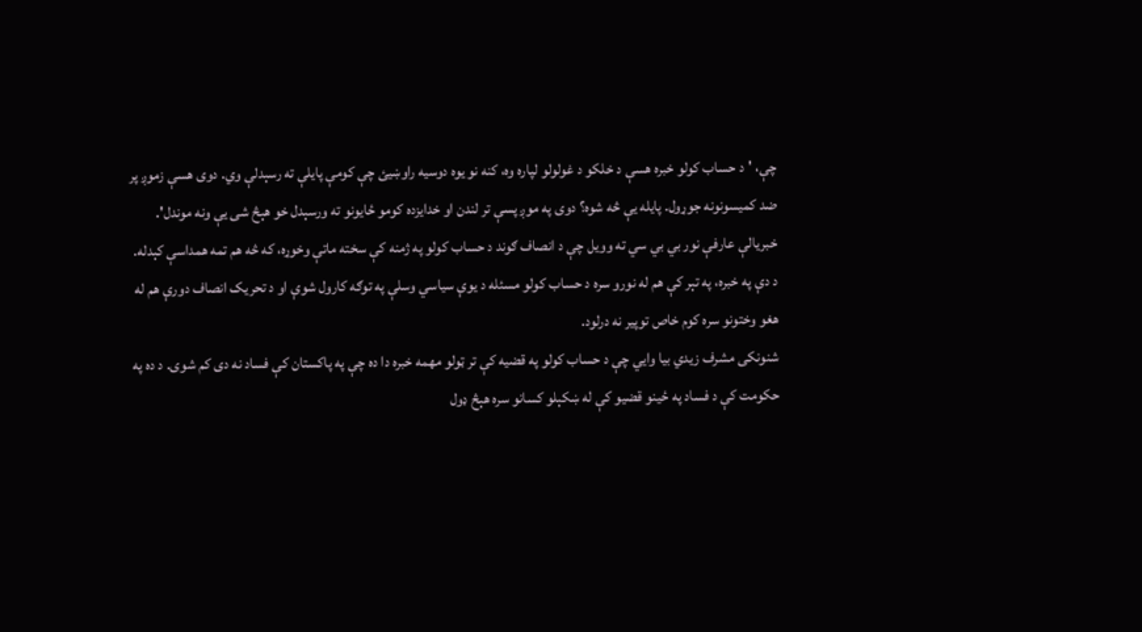چې، 'د حساب کولو خبره هسې د خلکو د غولولو لپاره وه، کنه نو یوه دوسیه راوښيئ چې کومې پایلې ته رسېدلې وي. دوی هسې زموږ پر ضد کمیسونونه جوړول. پایله یې څه شوه؟ دوی په موږ پسې تر لندن او خدایزده کومو ځایونو ته ورسېدل خو هېڅ شی یې ونه موندل'.
خبریالې عارفې نور بي بي سي ته وویل چې د انصاف ګوند د حساب کولو په ژمنه کې سخته ماتې وخوړه، که څه هم تمه همداسې کېدله. د دې په خبره، په تېر کې هم له نورو سره د حساب کولو مسئله د یوې سیاسي وسلې په توګه کارول شوې او د تحریک انصاف دورې هم له هغو وختونو سره کوم خاص توپیر نه درلود.
شنونکی مشرف زیدي بیا وايي چې د حساب کولو په قضیه کې تر ټولو مهمه خبره دا ده چې په پاکستان کې فساد نه دی کم شوی. د ده په حکومت کې د فساد په ځینو قضیو کې له ښکېلو کسانو سره هېڅ ډول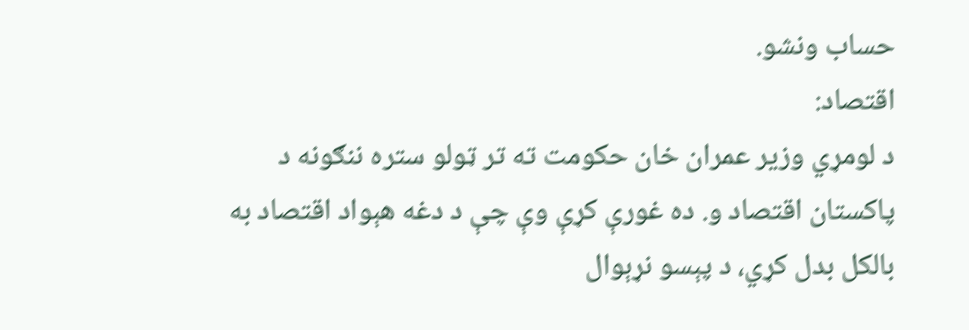حساب ونشو.
اقتصاد:
د لومړي وزیر عمران خان حکومت ته تر ټولو ستره ننګونه د پاکستان اقتصاد و. ده غورې کړې وې چې د دغه هېواد اقتصاد به بالکل بدل کړي، د پېسو نړېوال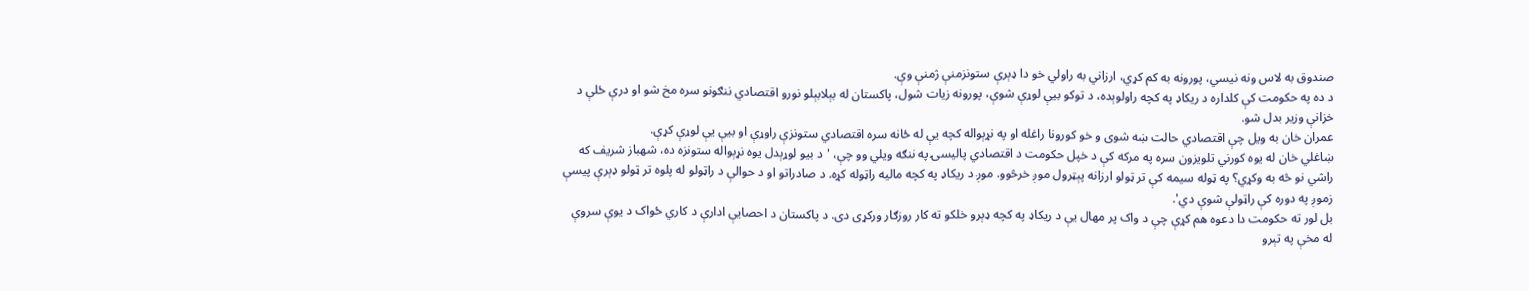صندوق به لاس ونه نیسي، پورونه به کم کړي، ارزاني به راولي خو دا ډېرې ستونزمنې ژمنې وې.
د ده په حکومت کې کلداره د ریکاډ په کچه راولوېده، د توکو بیې لوړې شوې، پورونه زیات شول، پاکستان له بېلابېلو نورو اقتصادي ننګونو سره مخ شو او درې ځلې د خزانې وزیر بدل شو.
عمران خان به ویل چې اقتصادي حالت ښه شوی و خو کورونا راغله او په نړېواله کچه یې له ځانه سره اقتصادي ستونزې راوړې او بیې یې لوړې کړې.
ښاغلي خان له یوه کورني تلویزون سره په مرکه کې د خپل حکومت د اقتصادي پالیسۍ په ننګه ویلي وو چې، 'د بیو لوړېدل یوه نړېواله ستونزه ده، شهباز شریف که راشي نو څه به وکړي؟ په ټوله سیمه کې تر ټولو ارزانه پېټرول موږ خرڅوو. موږ د ریکاډ په کچه مالیه راټوله کړه. د صادراتو او د حوالې د راټولو له پلوه تر ټولو ډېرې پیسې زموږ په دوره کې راټولې شوې دي'.
بل لور ته حکومت دا دعوه هم کړې چې د واک پر مهال یې د ریکاډ په کچه ډېرو خلکو ته کار روزګار ورکړی دی. د پاکستان د احصایې ادارې د کاري ځواک د یوې سروې له مخې په تېرو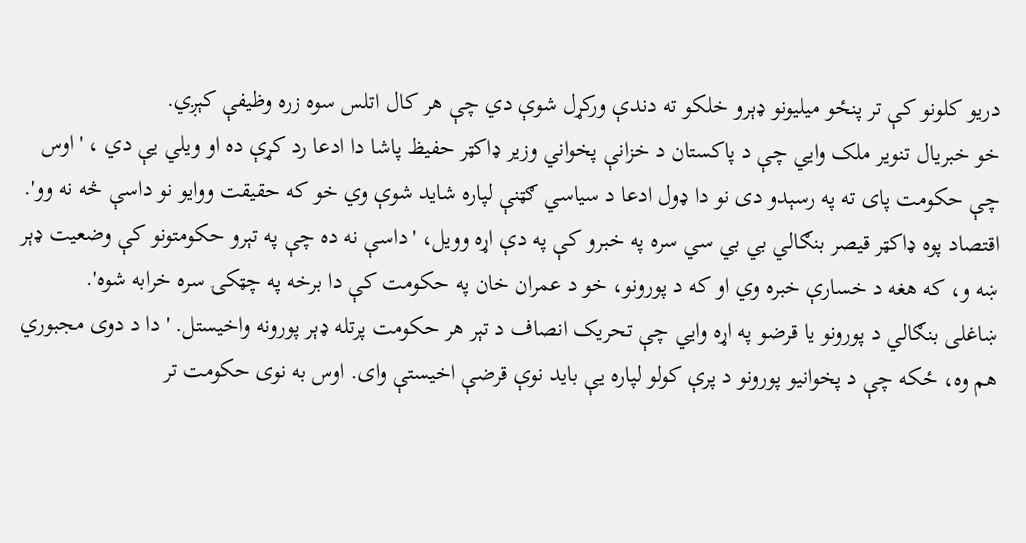دریو کلونو کې تر پنځو میلیونو ډېرو خلکو ته دندې ورکړل شوې دي چې هر کال اتلس سوه زره وظیفې کېږي.
خو خبریال تنویر ملک وايي چې د پاکستان د خزانې پخواني وزیر ډاکټر حفیظ پاشا دا ادعا رد کړې ده او ویلي یې دي ، 'اوس چې حکومت پای ته په رسېدو دی نو دا ډول ادعا د سیاسي ګټنې لپاره شاید شوې وي خو که حقیقت ووایو نو داسې څه نه وو'.
اقتصاد پوه ډاکټر قیصر بنګالي بي بي سي سره په خبرو کې په دې اړه وویل، 'داسې نه ده چې په تېرو حکومتونو کې وضعیت ډېر ښه و، که هغه د خسارې خبره وي او که د پورونو، خو د عمران خان په حکومت کې دا برخه په چټکۍ سره خرابه شوه'.
ښاغلی بنګالي د پورونو یا قرضو په اړه وايي چې تحریک انصاف د تېر هر حکومت پرتله ډېر پورونه واخيستل. 'دا د دوی مجبوري هم وه، ځکه چې د پخوانیو پورونو د پرې کولو لپاره یې باید نوې قرضې اخیستې وای. اوس به نوی حکومت تر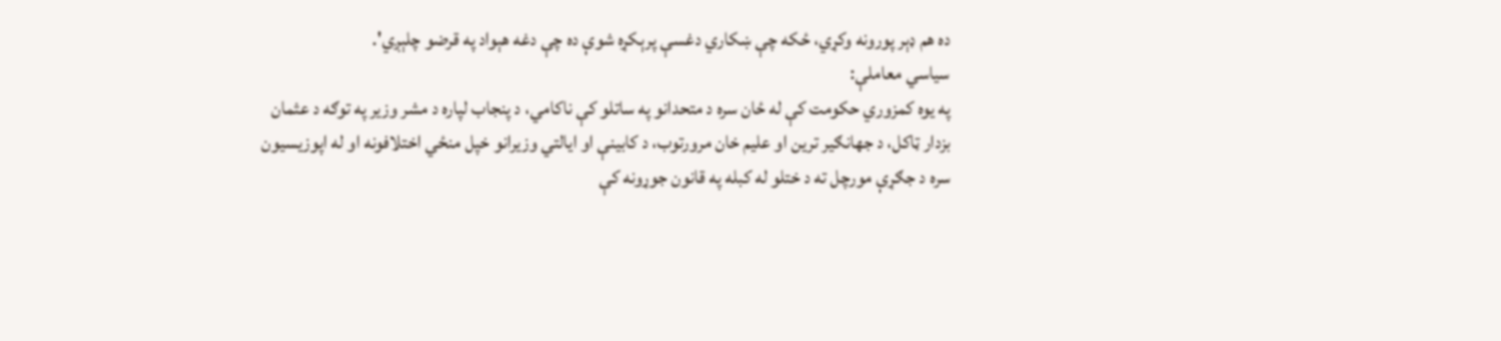ده هم ډېر پورونه وکړي، ځکه چې ښکاري دغسې پرېکړه شوې ده چې دغه هېواد په قرضو چلېږي'.
سیاسي معاملې:
په یوه کمزوري حکومت کې له ځان سره د متحدانو په ساتلو کې ناکامي، د پنجاب لپاره د مشر وزیر په توګه د عثمان بزدار ټاکل، د جهانګیر ترین او علیم خان مرورتوب، د کابينې او ایالتي وزیرانو خپل منځي اختلافونه او له اپوزیسیون سره د جګړې مورچل ته د ختلو له کبله په قانون جوړونه کې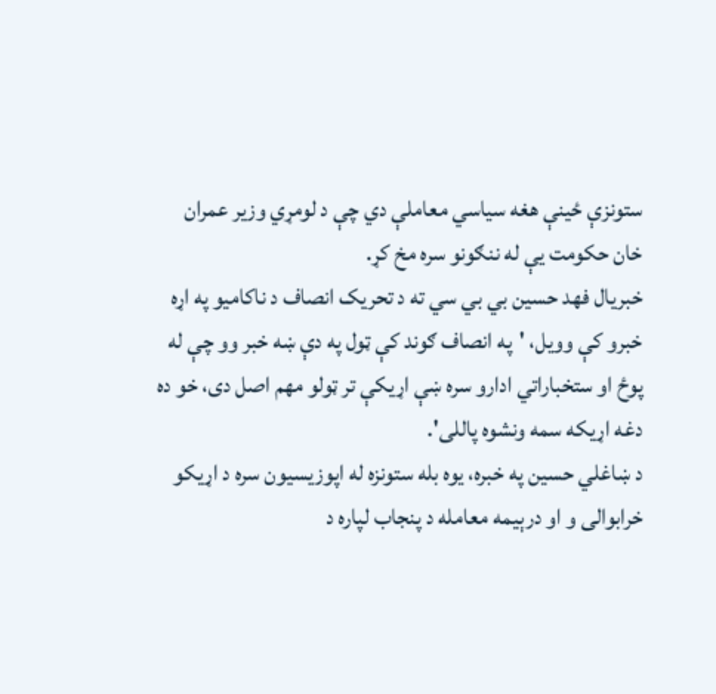ستونزې ځینې هغه سیاسي معاملې دي چې د لومړي وزیر عمران خان حکومت یې له ننګونو سره مخ کړ.
خبریال فهد حسین بي بي سي ته د تحریک انصاف د ناکامیو په اړه خبرو کې وویل، 'په انصاف ګوند کې ټول په دې ښه خبر وو چې له پوځ او ستخباراتي ادارو سره ښې اړیکې تر ټولو مهم اصل دی، خو ده دغه اړیکه سمه ونشوه پاللی'.
د ښاغلي حسین په خبره، یوه بله ستونزه له اپوزیسیون سره د اړیکو خرابوالی و او درېیمه معامله د پنجاب لپاره د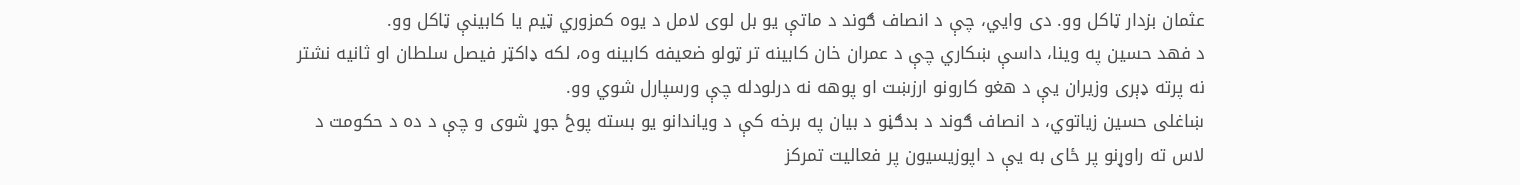عثمان بزدار ټاکل وو. دی وايي، چې د انصاف ګوند د ماتې یو بل لوی لامل د یوه کمزوري ټيم یا کابینې ټاکل وو.
د فهد حسین په وینا، داسې ښکاري چې د عمران خان کابینه تر ټولو ضعیفه کابینه وه، لکه ډاکټر فیصل سلطان او ثانیه نشتر نه پرته ډېری وزیران یې د هغو کارونو ارزښت او پوهه نه درلودله چې ورسپارل شوي وو.
ښاغلی حسین زیاتوي، د انصاف ګوند د بدګڼو د بیان په برخه کې د ویاندانو یو بسته پوځ جوړ شوی و چې د ده د حکومت د لاس ته راوړنو پر ځای به یې د اپوزیسیون پر فعالیت تمرکز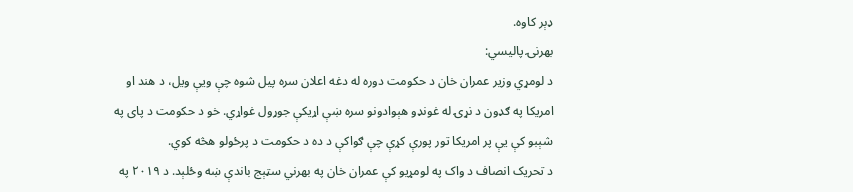ډېر کاوه.
بهرنۍ پالیسي:
د لومړي وزیر عمران خان د حکومت دوره له دغه اعلان سره پيل شوه چې ویې ویل، د هند او امریکا په ګډون د نړۍ له غونډو هېوادونو سره ښې اړیکې جوړول غواړي. خو د حکومت د پای په شېبو کې یې پر امریکا تور پورې کړې چې ګواکې د ده د حکومت د پرځولو هڅه کوي.
د تحریک انصاف د واک په لومړیو کې عمران خان په بهرني سټېج باندې ښه وځلېد. د ۲۰۱۹ په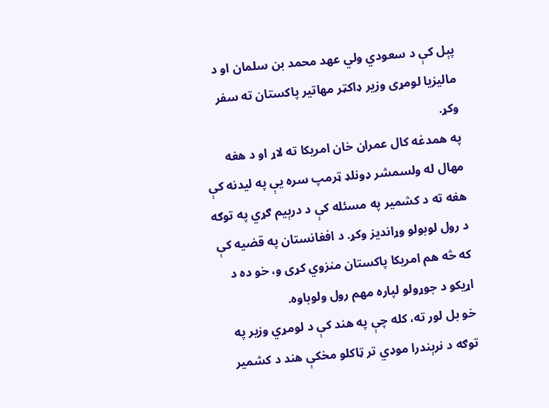پېل کې د سعودي ولي عهد محمد بن سلمان او د مالیزیا لومړی وزیر ډاکټر مهاتیر پاکستان ته سفر وکړ.
په همدغه کال عمران خان امریکا ته لاړ او د هغه مهال له ولسمشر ډونلډ ټرمپ سره یې په لیدنه کې هغه ته د کشمیر په مسئله کې د درېيم ګړي په توګه د رول لوبولو وړاندیز وکړ. د افغانستان په قضیه کې که څه هم امریکا پاکستان منزوي کړی و، خو ده د اړیکو د جوړولو لپاره مهم رول ولوباوه.
خو بل لور ته، کله چې په هند کې د لومړي وزیر په توګه د نرېندرا موډي تر ټاکلو مخکې هند د کشمیر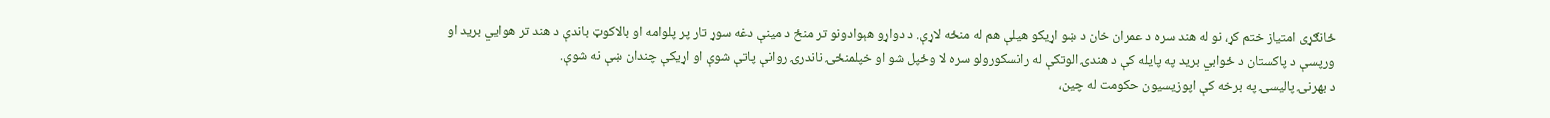ځانګړی امتیاز ختم کړ، نو له هند سره د عمران خان د ښو اړیکو هیلې هم له منځه لاړې. د دواړو هېوادونو تر منځ د مینې دغه سوړ تار پر پلوامه او بالاکوټ باندې د هند تر هوايي برید او ورپسې د پاکستان د ځوابي برید په پایله کې د هندۍ الوتکې له رانسکورولو سره لا وځپل شو او خپلمنځۍ ناندرۍ روانې پاتې شوې او اړیکې چندان ښې نه شوې.
د بهرنۍ پالیسۍ په برخه کې اپوزیسیون حکومت له چین،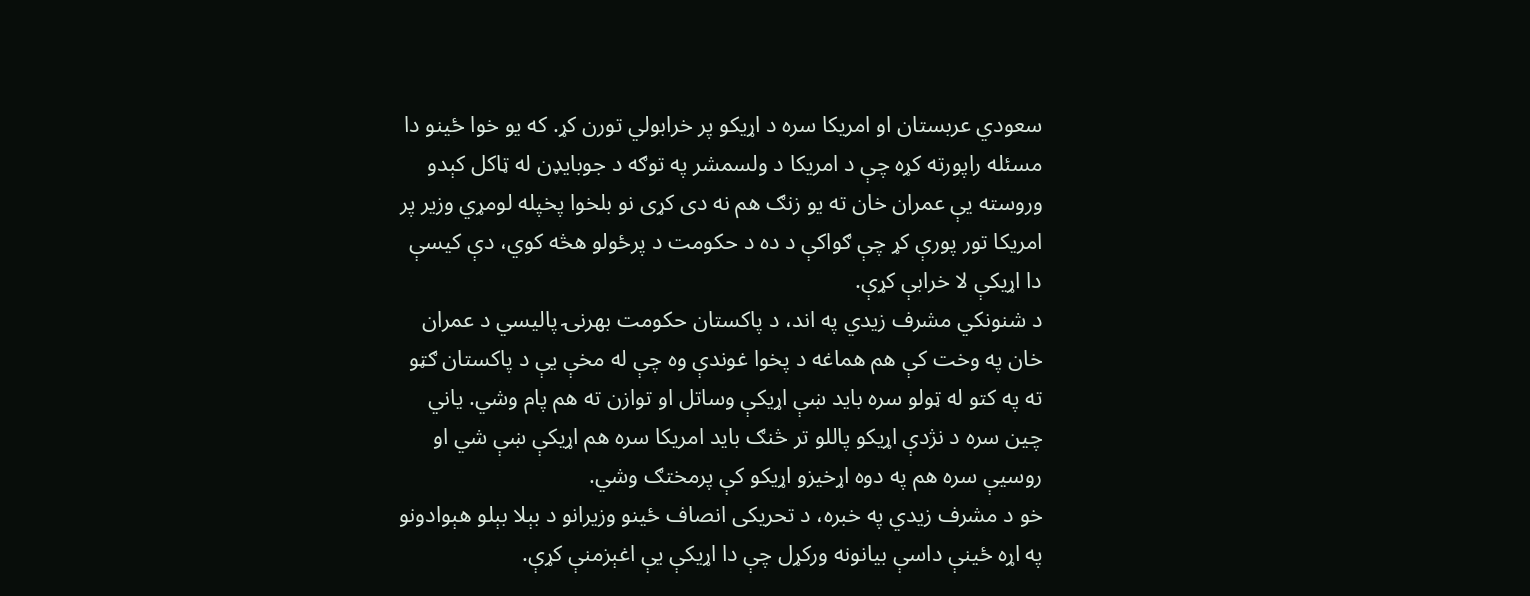سعودي عربستان او امریکا سره د اړیکو پر خرابولي تورن کړ. که یو خوا ځینو دا مسئله راپورته کړه چې د امریکا د ولسمشر په توګه د جوبایډن له ټاکل کېدو وروسته یې عمران خان ته یو زنګ هم نه دی کړی نو بلخوا پخپله لومړي وزیر پر امریکا تور پورې کړ چې ګواکې د ده د حکومت د پرځولو هڅه کوي، دې کیسې دا اړیکې لا خرابې کړې.
د شنونکي مشرف زيدي په اند، د پاکستان حکومت بهرنۍ پالیسي د عمران خان په وخت کې هم هماغه د پخوا غوندې وه چې له مخې یې د پاکستان ګټو ته په کتو له ټولو سره باید ښې اړیکې وساتل او توازن ته هم پام وشي. یاني چین سره د نژدې اړیکو پاللو تر څنګ باید امریکا سره هم اړیکې ښې شي او روسیې سره هم په دوه اړخیزو اړیکو کې پرمختګ وشي.
خو د مشرف زيدي په خبره، د تحریکی انصاف ځينو وزیرانو د بېلا بېلو هېوادونو په اړه ځينې داسې بیانونه ورکړل چې دا اړیکې یې اغېزمنې کړې.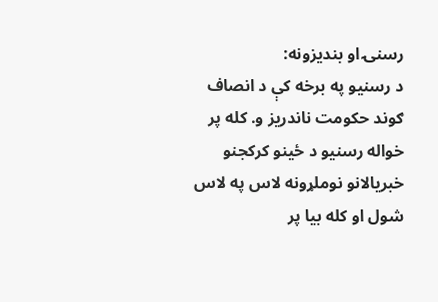رسنۍ او بندیزونه:
د رسنیو په برخه کې د انصاف ګوند حکومت ناندریز و. کله پر خواله رسنیو د ځينو کرکجنو خبریالانو نوملړونه لاس په لاس شول او کله بیا پر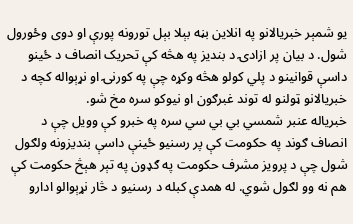یو شمېر خبریالانو په انلاین بڼه بېلا بېل تورونه پورې او دوی وځورول شول. د بیان پر ازادۍ د بندیز په هڅه کې تحریک انصاف د ځينو داسې قوانینو د پلي کولو هڅه وکړه چې په کورنۍ او نړېواله کچه د خبریالانو ټولنو له توند غبرګون او نيوکو سره مخ شو.
خبریاله عنبر شمسي بي بي سي سره په خبرو کې وویل چې د انصاف ګوند په حکومت کې پر رسنیو ځینې داسې بندیزونه ولګول شول چې د پرویز مشرف حکومت په ګډون په تېر هېڅ حکومت کې هم نه وو لګول شوي. له همدې کبله د رسنیو د څار نړېوالو ادارو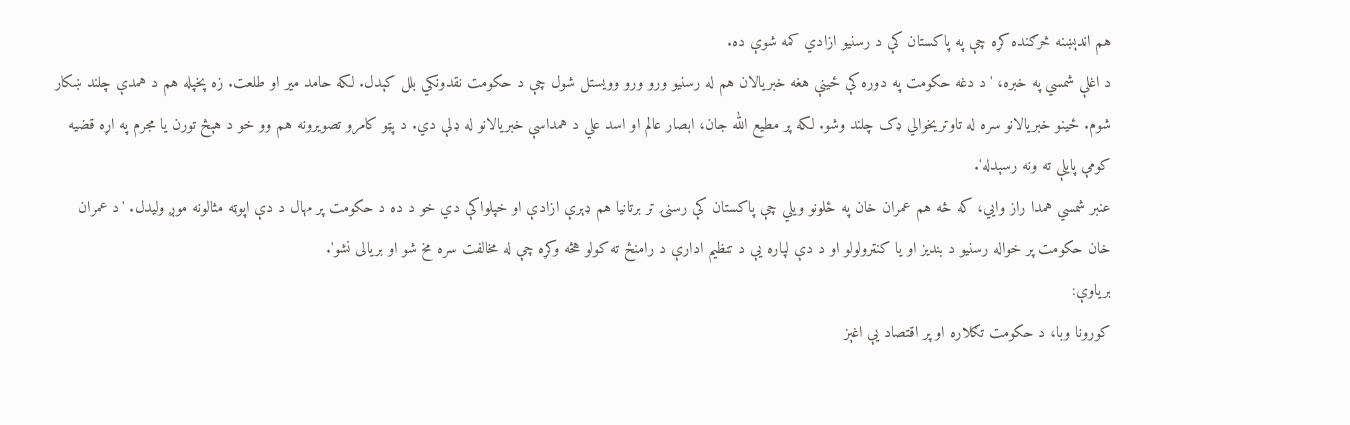هم اندېښنه څرګنده کړه چې په پاکستان کې د رسنیو ازادي کمه شوې ده.
د اغلې شمسي په خبره، 'د دغه حکومت په دوره کې ځینې هغه خبریالان هم له رسنیو ورو ورو وویستل شول چې د حکومت نقدونکي بلل کېدل. لکه حامد میر او طلعت. زه پخپله هم د همدې چلند ښکار شوم. ځینو خبریالانو سره له تاوتریخوالي ډک چلند وشو. لکه پر مطیع الله جان، ابصار عالم او اسد علي د همداسې خبریالانو له ډلې دي. د پټو کامرو تصویرونه هم وو خو د هېڅ تورن یا مجرم په اړه قضیه کومې پایلې ته ونه رسېدله'.
عنبر شمسي همدا راز وايي، که څه هم عمران خان په ځلونو ویلي چې پاکستان کې رسنۍ تر برتانیا هم ډېرې ازادې او خپلواکې دي خو د ده د حکومت پر مهال د دې اپوټه مثالونه موږ ولیدل. 'د عمران خان حکومت پر خواله رسنیو د بندیز او یا کنټرولولو او د دې لپاره یې د تنظیم ادارې د رامنځ ته کولو هڅه وکړه چې له مخالفت سره مخ شو او بریالی نشو'.
بریاوې:
کورونا وبا، د حکومت تګلاره او پر اقتصاد یې اغېز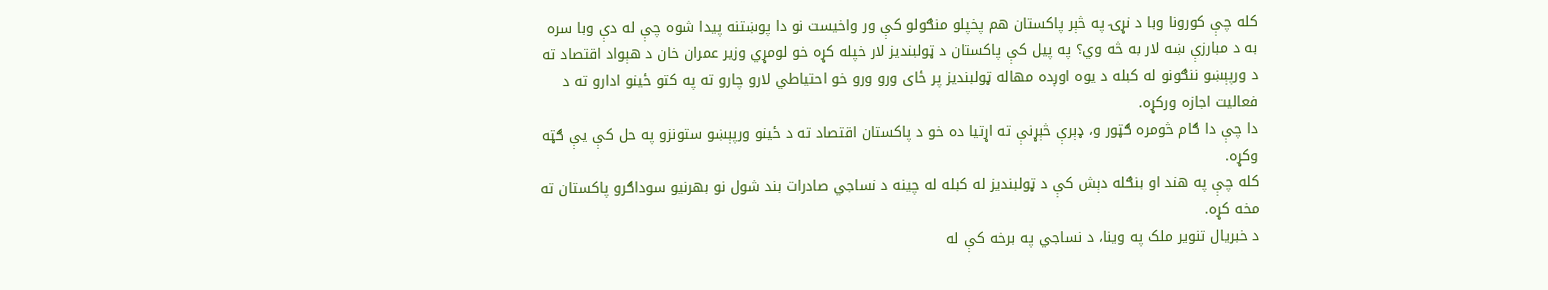کله چې کورونا وبا د نړۍ په څېر پاکستان هم پخپلو منګولو کې ور واخيست نو دا پوښتنه پيدا شوه چې له دې وبا سره به د مبارزې ښه لار به څه وي؟ په پيل کې پاکستان د ټولبندیز لار خپله کړه خو لومړي وزیر عمران خان د هېواد اقتصاد ته د ورپېښو ننګونو له کبله د یوه اوږده مهاله ټولبندیز پر ځای ورو ورو خو احتیاطي لارو چارو ته په کتو ځینو ادارو ته د فعالیت اجازه ورکړه.
دا چې دا ګام څومره ګټور و، ډېرې څېړنې ته اړتیا ده خو د پاکستان اقتصاد ته د ځینو ورپېښو ستونزو په حل کې یې ګټه وکړه.
کله چې په هند او بنګله دېش کې د ټولبندیز له کبله له چینه د نساجي صادرات بند شول نو بهرنیو سوداګرو پاکستان ته مخه کړه.
د خبریال تنویر ملک په وینا، د نساجي په برخه کې له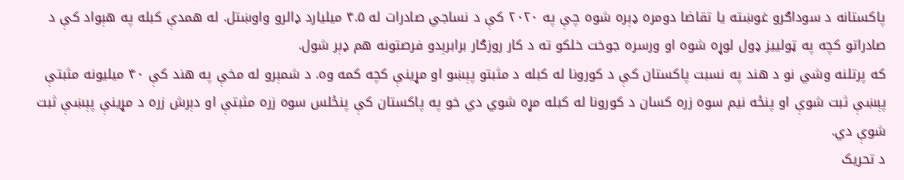پاکستانه د سوداګرو غوښته یا تقاضا دومره ډېره شوه چې په ۲۰۲۰ کې د نساجي صادرات له ۴.۵ میلیارد ډالرو واوښتل. له همدې کبله په هېواد کې د صادراتو کچه په ټولییز ډول لوړه شوه او ورسره جوخت خلکو ته د کار روزګار برابرېدو فرصتونه هم ډېر شول.
که پرتلنه وشي نو د هند په نسبت پاکستان کې د کورونا له کبله د مثبتو پېښو او مړینې کچه کمه وه. د شمېرو له مخې په هند کې ۴۰ میلیونه مثبتې پېښې ثبت شوې او پنځه نیم سوه زره کسان د کورونا له کبله مړه شوي دي خو په پاکستان کې پنځلس سوه زره مثبتې او دېرش زره د مړینې پېښې ثبت شوې دي.
د تحریک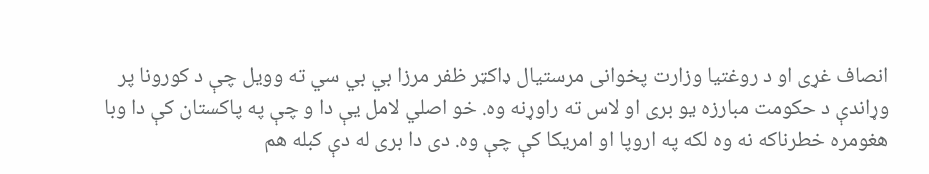انصاف غړی او د روغتیا وزارت پخوانی مرستیال ډاکټر ظفر مرزا بي بي سي ته وویل چې د کورونا پر وړاندې د حکومت مبارزه یو بری او لاس ته راوړنه وه. خو اصلي لامل یې دا و چې په پاکستان کې دا وبا هغومره خطرناکه نه وه لکه په اروپا او امریکا کې چې وه. دی دا بری له دې کبله هم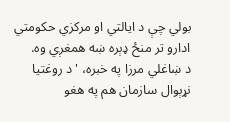بولي چې د ایالتي او مرکزي حکومتي ادارو تر منځ ډېره ښه همغږي وه.
د ښاغلي مرزا په خبره، 'د روغتیا نړېوال سازمان هم په هغو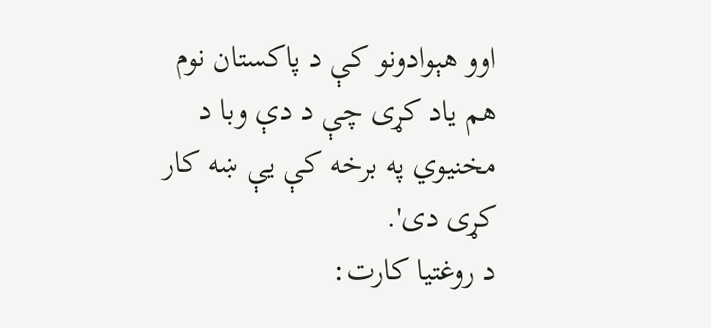اوو هېوادونو کې د پاکستان نوم هم یاد کړی چې د دې وبا د مخنیوي په برخه کې یې ښه کار کړی دی'.
د روغتیا کارت: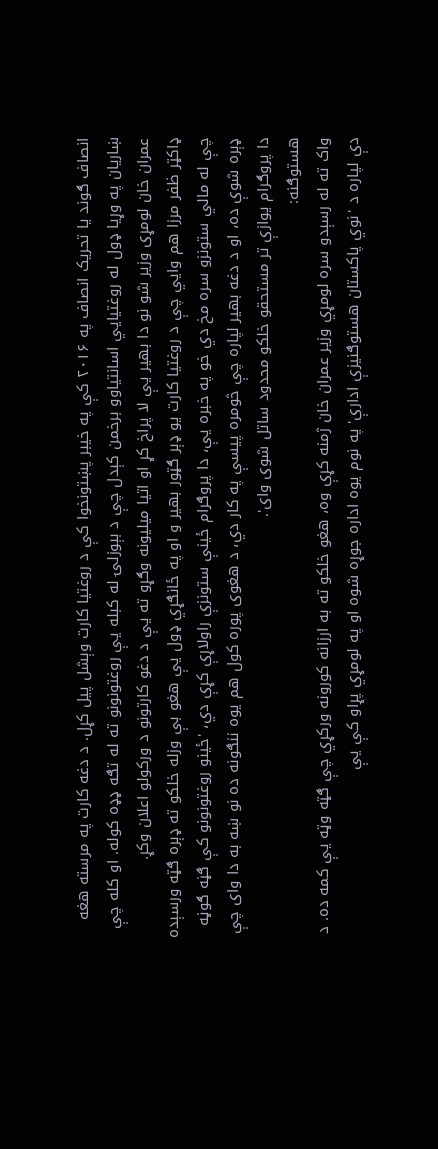انصاف ګوند یا تحریک انصاف په ۲۰۱۶ کې په خیبر پښتونخوا کې د روغتیا کارت وېشل پيل کړل. د دغه کارت په مرسته هغه ښاریان په وړیا ډول له روغتیايي اسانتیاوو برخمن کېدل چې د بېوزلۍ له کبله یې روغتونونو ته له تګه ډډه کوله. او کله چې عمران خان لومړی وزیر شو نو دا بهیر یې لا پراخ کړ او اتیا میلیونه وګړو ته یې د دغو کارتونو د ورکولو اعلان وکړ.
ډاکټر ظفر مرزا هم وايي چې د روغتیا کارت یو ډېر ګټور بهیر و او په ځانګړي ډول یې هغو بې وزله خلکو ته ډېره ګټه ورسېده چې له مالي ستونزو سره مخ دي خو په خبره یې، دا پروګرام ځينې ستونزې راولاړې کړې دي، 'ځینو روغتونونو کې ګڼه ګوڼه ډېره شوې ده، او د دغه بهیر لپاره چې څومره پیسې په کار دي، د هغوی پوره کول هم یوه ننګونه ده نو ښه به دا وای چې دا پروګرام یوازې تر مستحقو خلکو محدود ساتل شوی وای'.
هستوګنه:
واک ته له رسېدو سره لومړي وزیر عمران خان ژمنه کړې وه، هغو خلکو ته به ارزانه کورونه ورکړي چې ګټه وټه یې کمه ده. د دې لپاره د 'نوي پاکستان هستوګنیزې ادارې' په نوم یوه اداره جوړه شوه او په لومړي پړاو کې یې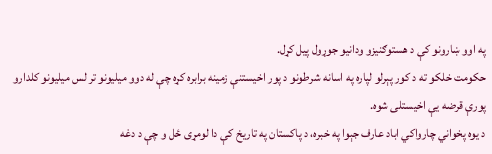په اوو ښارونو کې د هستوګنیزو ودانیو جوړول پيل کړل.
حکومت خلکو ته د کور پېرلو لپاره په اسانه شرطونو د پور اخیستنې زمینه برابره کړه چې له دوو میلیونو تر لس میلیونو کلدارو پورې قرضه یې اخیستلی شوه.
د یوه پخواني چارواکي اباد عارف جېوا په خبره، د پاکستان په تاریخ کې دا لومړی ځل و چې د دغه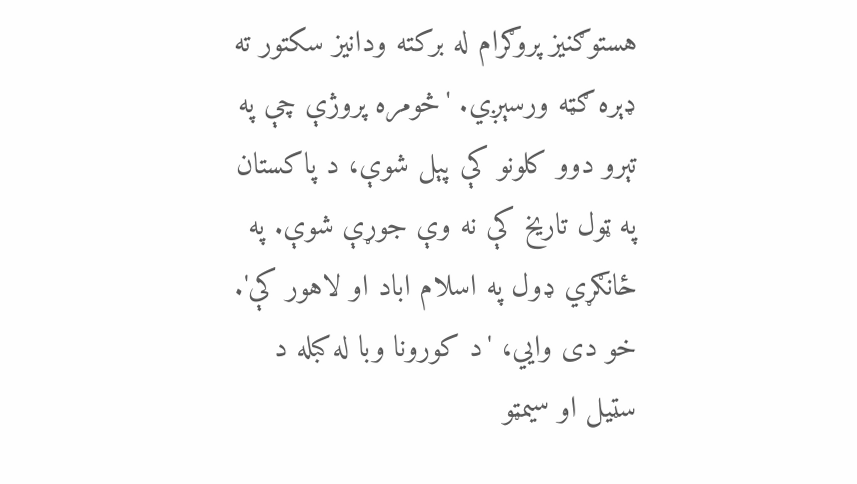هستوګنیز پروګرام له برکته ودانیز سکتور ته ډېره ګټه ورسېږي. 'څومره پروژې چې په تېرو دوو کلونو کې پېل شوې، د پاکستان په ټول تاریخ کې نه وې جوړې شوې. په ځانګړي ډول په اسلام اباد او لاهور کې'.
خو دی وايي، 'د کورونا وبا له کبله د سټیل او سیمټو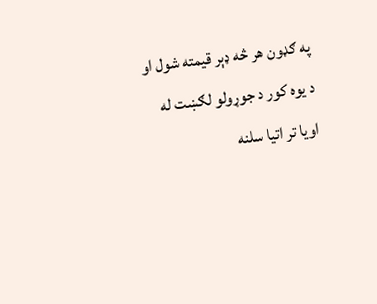په ګډون هر څه ډېر قیمته شول او د یوه کور د جوړولو لګښت له اویا تر اتیا سلنه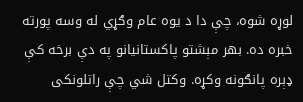لوړه شوه، چې دا د یوه عام وګړي له وسه پورته خبره ده. بهر مېشتو پاکستانیانو په دې برخه کې ډېره پانګونه وکړه. وکتل شي چې راتلونکی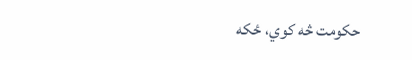حکومت څه کوي، ځکه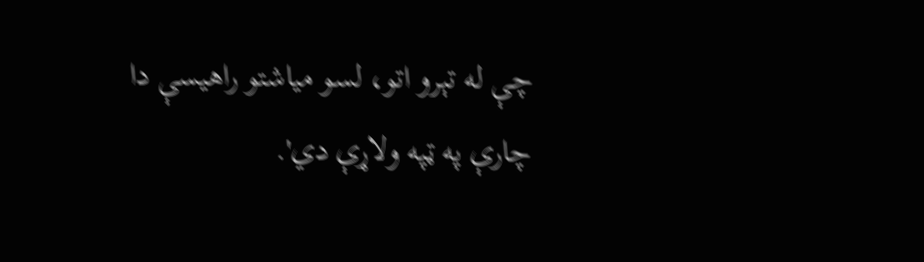چې له تېرو اتو، لسو میاشتو راهیسې دا چارې په ټپه ولاړې دي'.